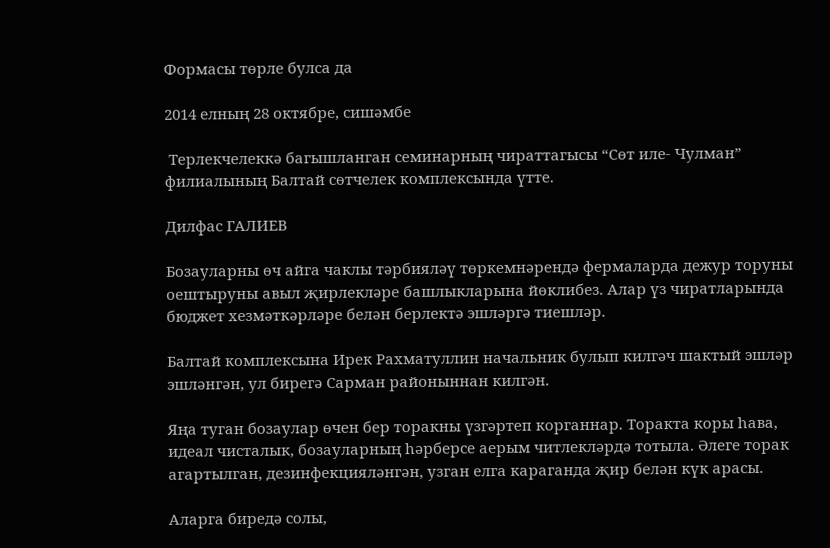Формасы төрле булса да

2014 елның 28 октябре, сишәмбе

 Терлекчелеккә багышланган семинарның чираттагысы “Сөт иле- Чулман” филиалының Балтай сөтчелек комплексында үтте.

Дилфас ГАЛИЕВ

Бозауларны өч айга чаклы тәрбияләү төркемнәрендә фермаларда дежур торуны оештыруны авыл җирлекләре башлыкларына йөклибез. Алар үз чиратларында бюджет хезмәткәрләре белән берлектә эшләргә тиешләр.

Балтай комплексына Ирек Рахматуллин начальник булып килгәч шактый эшләр эшләнгән, ул бирегә Сарман районыннан килгән.

Яңа туган бозаулар өчен бер торакны үзгәртеп корганнар. Торакта коры һава, идеал чисталык, бозауларның һәрберсе аерым читлекләрдә тотыла. Әлеге торак агартылган, дезинфекцияләнгән, узган елга караганда җир белән күк арасы.

Аларга биредә солы,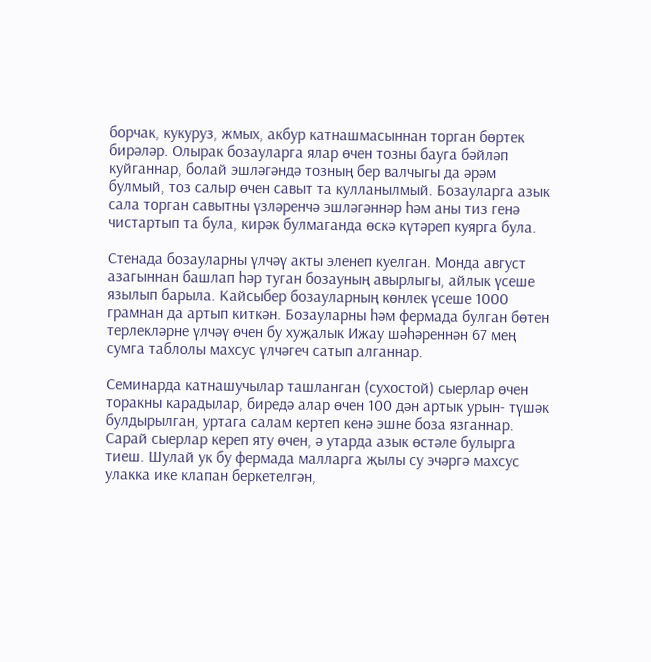борчак, кукуруз, жмых, акбур катнашмасыннан торган бөртек бирәләр. Олырак бозауларга ялар өчен тозны бауга бәйләп куйганнар, болай эшләгәндә тозның бер валчыгы да әрәм булмый, тоз салыр өчен савыт та кулланылмый. Бозауларга азык сала торган савытны үзләренчә эшләгәннәр һәм аны тиз генә чистартып та була, кирәк булмаганда өскә күтәреп куярга була.

Стенада бозауларны үлчәү акты эленеп куелган. Монда август азагыннан башлап һәр туган бозауның авырлыгы, айлык үсеше язылып барыла. Кайсыбер бозауларның көнлек үсеше 1000 грамнан да артып киткән. Бозауларны һәм фермада булган бөтен терлекләрне үлчәү өчен бу хуҗалык Ижау шәһәреннән 67 мең сумга таблолы махсус үлчәгеч сатып алганнар.

Семинарда катнашучылар ташланган (сухостой) сыерлар өчен торакны карадылар, биредә алар өчен 100 дән артык урын- түшәк булдырылган, уртага салам кертеп кенә эшне боза язганнар. Сарай сыерлар кереп яту өчен, ә утарда азык өстәле булырга тиеш. Шулай ук бу фермада малларга җылы су эчәргә махсус улакка ике клапан беркетелгән,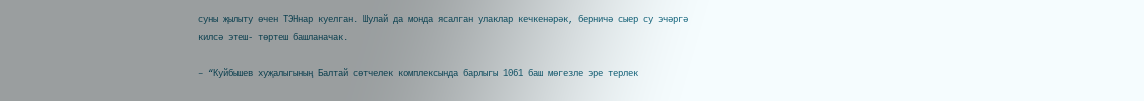суны җылыту өчен ТЭНнар куелган. Шулай да монда ясалган улаклар кечкенәрәк, берничә сыер су эчәргә килсә этеш- төртеш башланачак.

– “Куйбышев хуҗалыгының Балтай сөтчелек комплексында барлыгы 1061 баш мөгезле эре терлек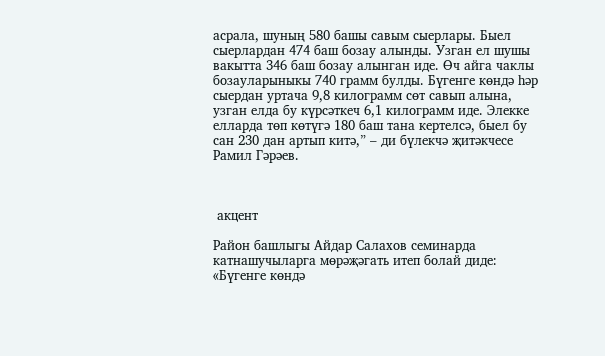асрала, шуның 580 башы савым сыерлары. Быел сыерлардан 474 баш бозау алынды. Узган ел шушы вакытта 346 баш бозау алынган иде. Өч айга чаклы бозауларыныкы 740 грамм булды. Бүгенге көндә һәр сыердан уртача 9,8 килограмм сөт савып алына, узган елда бу күрсәткеч 6,1 килограмм иде. Элекке елларда төп көтүгә 180 баш тана кертелсә, быел бу сан 230 дан артып китә,” – ди бүлекчә җитәкчесе Рамил Гәрәев.



 акцент

Район башлыгы Айдар Салахов семинарда катнашучыларга мөрәҗәгать итеп болай диде: «Бүгенге көндә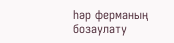һәр ферманың бозаулату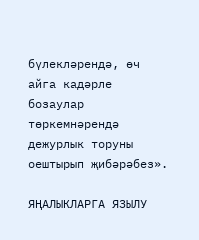бүлекләрендә, өч айга кадәрле бозаулар төркемнәрендә дежурлык торуны оештырып җибәрәбез».

ЯҢАЛЫКЛАРГА ЯЗЫЛУ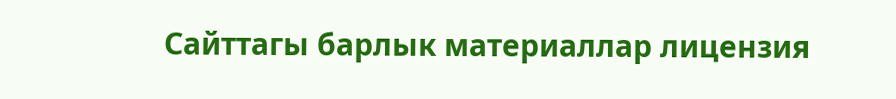Сайттагы барлык материаллар лицензия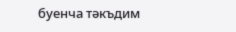буенча тәкъдим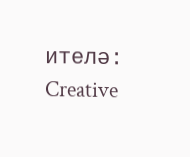ителә:
Creative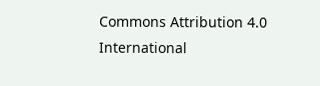Commons Attribution 4.0 International